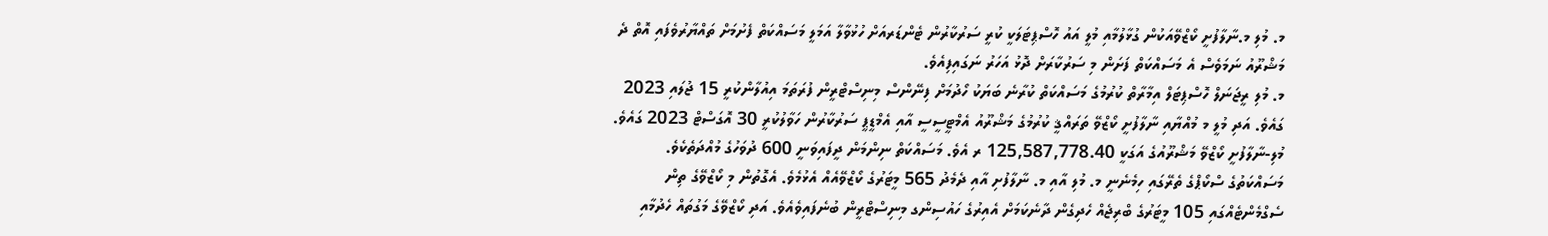މ. މުލި މ.ނާލާފުށީ ކޯޒްވޭއަކުން ގުޅާލުމާއި މުލީ އައު ހޮސްޕިޓަލަކީ ކުރީ ސަރުކާރުން ޓެންޑަރއަށް ހުޅުވާލާ އަމަލީ މަސައްކަތް ފެށުމަށް ތައްޔާރުވެފައި އޮތް ދެ މަޝްރޫއު ނަމަވެސް އެ މަސައްކަތް ފަށަން މި ސަރުކާރަށް ދޮޅު އަހަރު ނަގައިފިއެވެ.
މ. މުލި ރީޖަނަލް ހޮސްޕިޓަލް އިމާރާތް ކުރުމުގެ މަސައްކަތް ކުރާނެ ބަޔަކު ހޯދުމަށް ފިނޭންސް މިނިސްޓްރީން ފުރަތަމަ އިއުލާންކުރީ 15 ޖުލައި 2023 ގައެވެ. އަދި މުލީ މ މުއްޔާއި ނާލާފުށީ ކޯޒްވޭ ތަރައްޤީ ކުރުމުގެ މަޝްރޫއު އެމްޓީސީސީ އާއި އެމްޑީޕީ ސަރުކާރުން ހަވާލުކުރީ 30 އޮގަސްޓް 2023 ގައެވެ. މުލި-ނާލާފުށީ ކޯޒްވޭ މަޝްރޫއުގެ އަގަކީ 125,587,778.40 ރ އެވެ. މަސައްކަތް ނިންމަން ދީފައިވަނީ 600 ދުވަހުގެ މުއްދަތެކެވެ.
މަސައްކަތުގެ ސްކޯޕްގެ ތެރޭގައި ހިމެނެނީ މ. މުލި އާއި މ. ނާލާފުށި އާއި ދެމެދު 565 މީޓަރުގެ ކޯޒްވޭއެއް އެޅުމެވެ. އެގޮތުން މި ކޯޒްވޭގެ ތިން ސެގްމެންޓެއްގައި 105 މީޓަރުގެ ބްރިޖެއް ހެދިގެން ދާނެކަމަށް އެއިރުގެ ހައުސިންގ މިނިސްޓްރީން ބުނެފައިވެއެވެ. އަދި ކޯޒްވޭގެ މަގުތައް ހެދުމާއި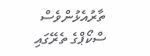ތާރުއެޅުންވެސް ސްކޯޕްގެ ތެރޭގައި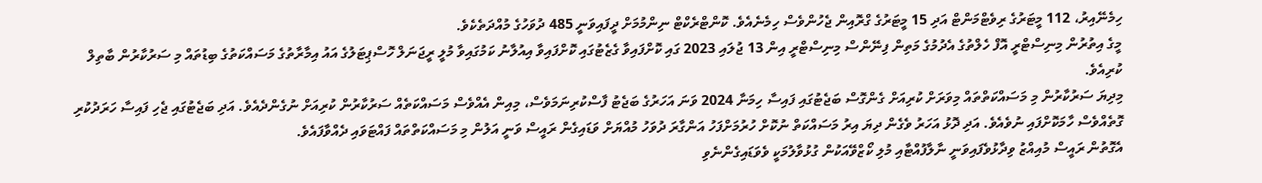ހިމެނޭއިރު، 112 މީޓަރުގެ ރިވެޓްމަންޓް އަދި 15 މީޓަރުގެ ގްރޮއިން ޖެހުންވެސް ހިމެނެއެވެ. ކޮންޓްރެކްޓް ނިންމުމަށް ދީފައިވަނީ 485 ދުވަހުގެ މުއްދަތެކެވެ.
މީގެ އިތުރުން މިނިސްޓްރީ އޮފް ހެލްތުގެ އެދުމުގެ މަތިން ފިނޭންސް މިނިސްޓްރީ އިން 13 ޖުލައި 2023 ގައި ކޮށްފައިވާ ގެޒެޓުގައި ކޮށްފައިވާ އިއުލާނު ކަމުގައިވާ މުލީ ރީޖަނަލް ހޮސްޕިޓަލުގެ އައު އިމާރާތުގެ މަސައްކަތުގެ ބިޑުތައް މި ސަރުކާރުން ބާތިލް ކުރިއެވެ.
މިދިޔަ ސަރުކާރުން މި މަސައްކަތްތައް މިވަރަށް ކުރިއަށް ގެންގޮސް ބަޖެޓުގައި ފައިސާ ހިމަނާ 2024 ވަނަ އަހަރުގެ ބަޖެޓު ފާސްކުރިނަމަވެސް، މިއިން އެއްވެސް މަސައްކަތެއް ސަރުކާރުން ކުރިއަށް ނުގެންދެއެވެ. އަދި ބަޖެޓުގައި ޖެހި ފައިސާ ހަރަދުކުރި ގޮތެއްވެސް ހާމަކޮށްފައި ނުވެއެވެ. އަދި ދޮޅު އަހަރު ވެގެން ދިޔަ އިރު މަސައްކަތް ނުކޮށް ހުރުމަށްފަހު އަންގާރަ ދުވަހު މުއްޔަށް ވަޑައިގެން ރައީސް ވަނީ އަލުން މި މަސައްކަތްތައް ފައްޓަވައި ދެއްވާފައެވެ.
އެގޮތުން ރައީސް މުއިއްޒު ވިދާޅުވެފައިވަނީ ނާލާފުއްޓާއި މުލި ކޯޒްވޭއަކުން ގުޅުވާލުމަކީ ވެވަޑައިގެންނެވި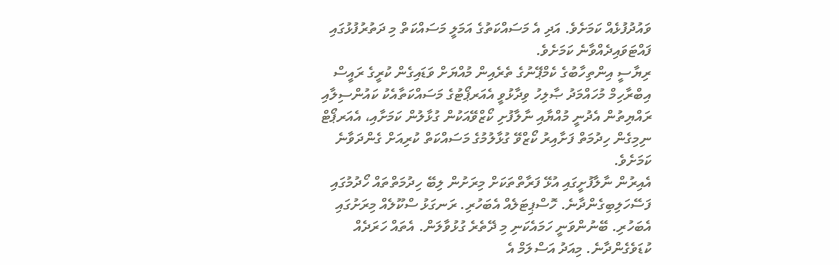ވައުދުފުޅެއް ކަމަށެވެ. އަދި އެ މަސައްކަތުގެ އަމަލީ މަސައްކަތް މި ދަތުރުފުޅުގައި ފައްޓަވައިދެއްވާނެ ކަމަށެވެ.
ރިޔާސީ އިންތިހާބުގެ ކެމްޕޭނުގެ ތެރެއިން މުއްޔަށް ވަޑައިގެން ކުރީގެ ރައީސް އިބްރާހިމް މުހައްމަދު ޞާލިހު ވިދާޅުވީ އެއަރޕޯޓުގެ މަސައްކަތާއެކު ކައުންސިލާއި ރައްޔިތުން އެދުނީ މުއްޔާއި ނާލާފުށި ކޯޒްވޭއަކުން ގުޅާލުން ކަމަށާއި، އެއަރޕޯޓް ނިމިގެން ހިދުމަތް ފަށާއިރު ކޯޒްވޭ ގުޅާލުމުގެ މަސައްކަތް ކުރިއަށް ގެންދަވާނެ ކަމަށެވެ.
އެއިރުން ނާލާފުށީގައި އުޅޭ ފަރާތްތަކަށް މިރަށުން ލިބޭ ހިދުމަތްތައް ހޯދުމުގައި ފަސޭހަލިބިގެންދާނެ. ހޮސްޕިޓަލެއް އެބަހުރި. ރަނގަޅު ސްކޫލެއް މިރަށުގައި އެބަހުރި. ބޭނުންވަނީ ހަމައެކަނި މި ދޭތެރެ ގުޅުވާލަން. އެތައް ހަރަދެއް ކުޑަވެގެންދާނެ. މިއަދު އަސްލަމް އެ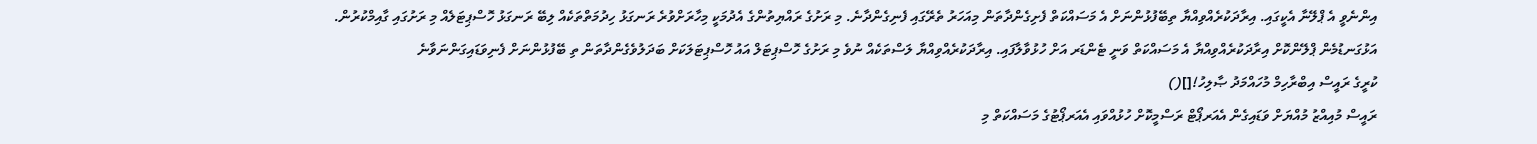އިންނެވީ އެ ޕްލޭނާ އެކީގައި. އިރާދަކުރެއްވިއްޔާ ތިބޭފުޅުންނަށް އެ މަސައްކަތް ފެށިގެންދާތަން މިއަހަރު ތެރޭގައި ފެނިގެންދާނެ. މި ރަށުގެ ރައްޔިތުންގެ އެދުމަކީ މިހާރަށްވުރެ ރަނގަޅު ހިދުމަތްތަކެއް ލިބޭ ރަނގަޅު ހޮސްޕިޓަލެއް މި ރަށުގައި ގާއިމްކުރުން. އަޅުގަނޑުމެން ޕްލޭންކޮށް އިރާދަކުރެއްވިއްޔާ އެ މަސައްކަތް ވަނީ ޓެންޑަރ އަށް ހުޅުވާލާފައި. އިރާދަކުރެއްވިއްޔާ ލަސްތަކެއް ނުވެ މި ރަށުގެ ހޮސްޕިޓަލް އައު ހޮސްޕިޓަލަކަށް ބަދަލުވެގެންދާތަން ތި ބޭފުޅުންނަށް ފެނިވަޑައިގަންނަވާނެ
ކުރީގެ ރައީސް އިބްރާހިމް މުހައްމަދު ޞާލިހު![]()
ރައީސް މުއިއްޒު މުއްޔަށް ވަޑައިގެން އެއަރޕޯޓް ރަސްމީކޮށް ހުޅުއްވައި އެއަރޕޯޓުގެ މަސައްކަތް މި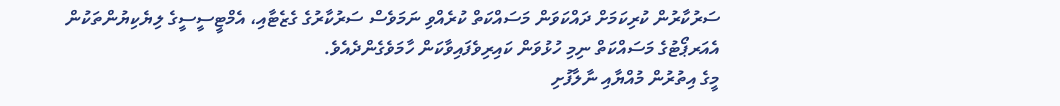ސަރުކާރުން ކުރިކަމަށް ދައްކަވަން މަސައްކަތް ކުރެއްވި ނަމަވެސް ސަރުކާރުގެ ގެޒެޓާއި، އެމްޓީސީސީގެ ލިޔެކިޔުންތަކުން އެއަރޕޯޓުގެ މަސައްކަތް ނިމި ހުޅުވަން ކައިރިވެފައިވާކަން ހާމަވެގެންދެއެވެ.
މީގެ އިތުރުން މުއްޔާއި ނާލާފުށި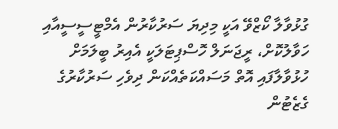ގުޅުވާލާ ކޯޒްވޭ އަކީ މިދިޔަ ސަރުކާރުން އެމްޓީސީސީއާއި ހަވާލުކޮށް، ރީޖަނަލް ހޮސްޕިޓަލަކީ އެއިރު ބީލަމަށް ހުޅުވާލާފައި އޮތް މަސައްކަތެއްކަން ދިވެހި ސަރުކާރުގެ ގެޒެޓުން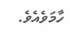ހާމަވެއެވެ.